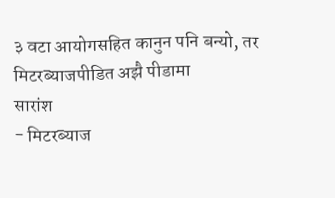३ वटा आयोगसहित कानुन पनि बन्यो, तर मिटरब्याजपीडित अझै पीडामा
सारांश
- मिटरब्याज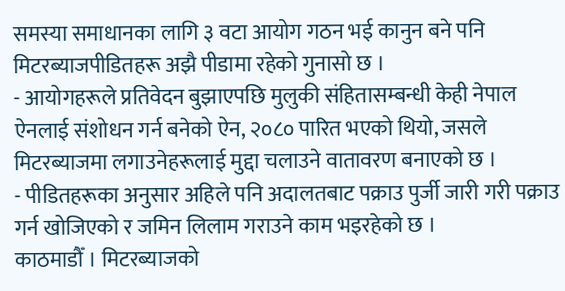समस्या समाधानका लागि ३ वटा आयोग गठन भई कानुन बने पनि मिटरब्याजपीडितहरू अझै पीडामा रहेको गुनासो छ ।
- आयोगहरूले प्रतिवेदन बुझाएपछि मुलुकी संहितासम्बन्धी केही नेपाल ऐनलाई संशोधन गर्न बनेको ऐन, २०८० पारित भएको थियो, जसले मिटरब्याजमा लगाउनेहरूलाई मुद्दा चलाउने वातावरण बनाएको छ ।
- पीडितहरूका अनुसार अहिले पनि अदालतबाट पक्राउ पुर्जी जारी गरी पक्राउ गर्न खोजिएको र जमिन लिलाम गराउने काम भइरहेको छ ।
काठमाडौँ । मिटरब्याजको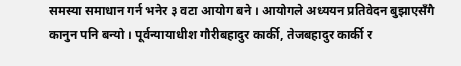समस्या समाधान गर्न भनेर ३ वटा आयोग बने । आयोगले अध्ययन प्रतिवेदन बुझाएसँगै कानुन पनि बन्यो । पूर्वन्यायाधीश गौरीबहादुर कार्की, तेजबहादुर कार्की र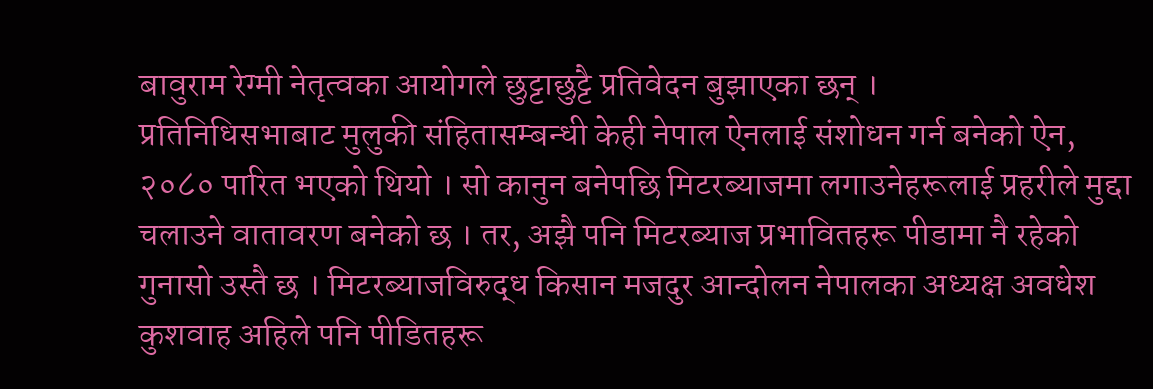बावुराम रेग्मी नेतृत्वका आयोगले छुट्टाछुट्टै प्रतिवेदन बुझाएका छन् ।
प्रतिनिधिसभाबाट मुलुकी संहितासम्बन्धी केही नेपाल ऐनलाई संशोधन गर्न बनेको ऐन, २०८० पारित भएको थियो । सो कानुन बनेपछि मिटरब्याजमा लगाउनेहरूलाई प्रहरीले मुद्दा चलाउने वातावरण बनेको छ । तर, अझै पनि मिटरब्याज प्रभावितहरू पीडामा नै रहेको गुनासो उस्तै छ । मिटरब्याजविरुद्ध किसान मजदुर आन्दोलन नेपालका अध्यक्ष अवधेश कुशवाह अहिले पनि पीडितहरू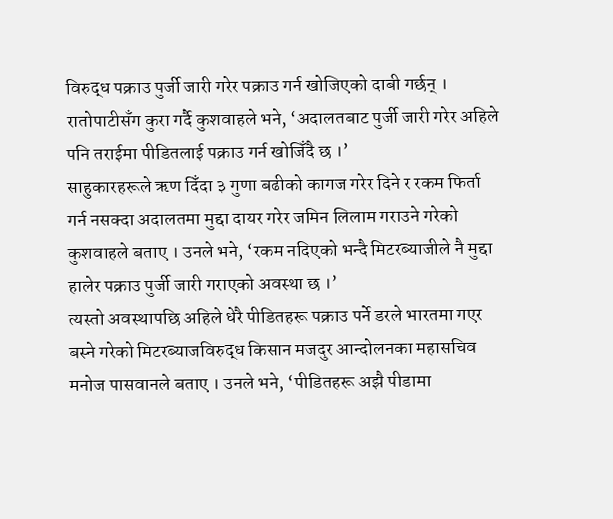विरुद्ध पक्राउ पुर्जी जारी गरेर पक्राउ गर्न खोजिएको दाबी गर्छन् । रातोपाटीसँग कुरा गर्दै कुशवाहले भने, ‘अदालतबाट पुर्जी जारी गरेर अहिले पनि तराईमा पीडितलाई पक्राउ गर्न खोजिँदै छ ।’
साहुकारहरूले ऋण दिँदा ३ गुणा बढीको कागज गरेर दिने र रकम फिर्ता गर्न नसक्दा अदालतमा मुद्दा दायर गरेर जमिन लिलाम गराउने गरेको कुशवाहले बताए । उनले भने, ‘रकम नदिएको भन्दै मिटरब्याजीले नै मुद्दा हालेर पक्राउ पुर्जी जारी गराएको अवस्था छ ।’
त्यस्तो अवस्थापछि अहिले धेरै पीडितहरू पक्राउ पर्ने डरले भारतमा गएर बस्ने गरेको मिटरब्याजविरुद्ध किसान मजदुर आन्दोलनका महासचिव मनोज पासवानले बताए । उनले भने, ‘पीडितहरू अझै पीडामा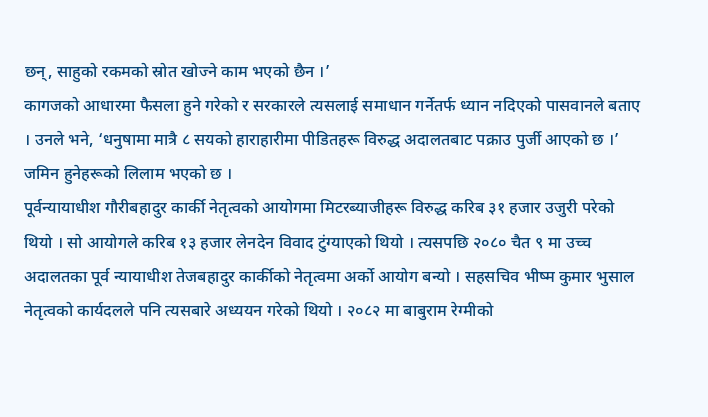छन्, साहुको रकमको स्रोत खोज्ने काम भएको छैन ।’
कागजको आधारमा फैसला हुने गरेको र सरकारले त्यसलाई समाधान गर्नेतर्फ ध्यान नदिएको पासवानले बताए । उनले भने, ‘धनुषामा मात्रै ८ सयको हाराहारीमा पीडितहरू विरुद्ध अदालतबाट पक्राउ पुर्जी आएको छ ।’ जमिन हुनेहरूको लिलाम भएको छ ।
पूर्वन्यायाधीश गौरीबहादुर कार्की नेतृत्वको आयोगमा मिटरब्याजीहरू विरुद्ध करिब ३१ हजार उजुरी परेको थियो । सो आयोगले करिब १३ हजार लेनदेन विवाद टुंग्याएको थियो । त्यसपछि २०८० चैत ९ मा उच्च अदालतका पूर्व न्यायाधीश तेजबहादुर कार्कीको नेतृत्वमा अर्को आयोग बन्यो । सहसचिव भीष्म कुमार भुसाल नेतृत्वको कार्यदलले पनि त्यसबारे अध्ययन गरेको थियो । २०८२ मा बाबुराम रेग्मीको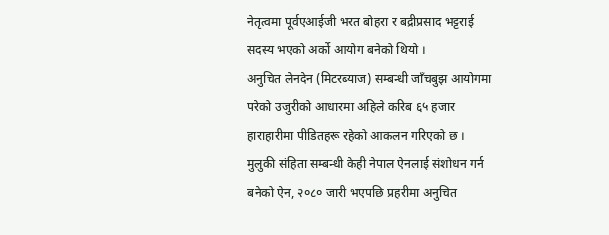नेतृत्वमा पूर्वएआईजी भरत बोहरा र बद्रीप्रसाद भट्टराई सदस्य भएको अर्को आयोग बनेको थियो ।
अनुचित लेनदेन (मिटरब्याज) सम्बन्धी जाँचबुझ आयोगमा परेको उजुरीको आधारमा अहिले करिब ६५ हजार हाराहारीमा पीडितहरू रहेको आकलन गरिएको छ ।
मुलुकी संहिता सम्बन्धी केही नेपाल ऐनलाई संशोधन गर्न बनेको ऐन, २०८० जारी भएपछि प्रहरीमा अनुचित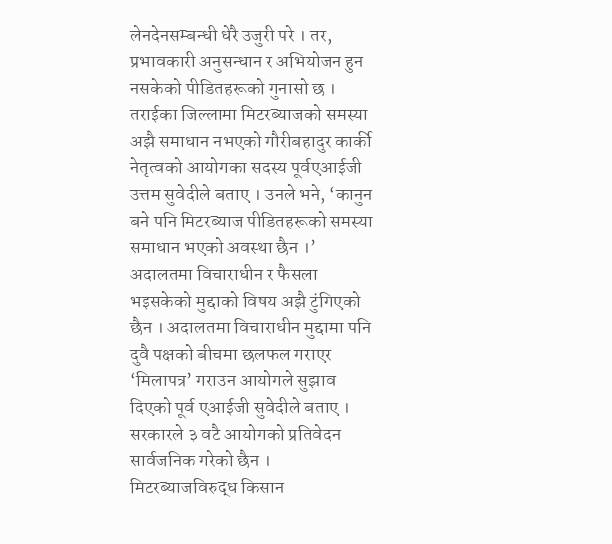लेनदेनसम्बन्धी धेरै उजुरी परे । तर, प्रभावकारी अनुसन्धान र अभियोजन हुन नसकेको पीडितहरूको गुनासो छ ।
तराईका जिल्लामा मिटरब्याजको समस्या अझै समाधान नभएको गौरीबहादुर कार्की नेतृत्वको आयोगका सदस्य पूर्वएआईजी उत्तम सुवेदीले बताए । उनले भने, ‘कानुन बने पनि मिटरब्याज पीडितहरूको समस्या समाधान भएको अवस्था छैन ।’
अदालतमा विचाराधीन र फैसला भइसकेको मुद्दाको विषय अझै टुंगिएको छैन । अदालतमा विचाराधीन मुद्दामा पनि दुवै पक्षको बीचमा छलफल गराएर ‘मिलापत्र’ गराउन आयोगले सुझाव दिएको पूर्व एआईजी सुवेदीले बताए ।
सरकारले ३ वटै आयोगको प्रतिवेदन सार्वजनिक गरेको छैन । मिटरब्याजविरुद्ध किसान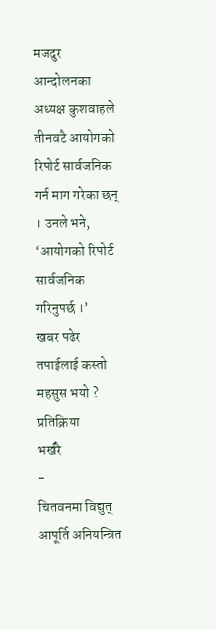मजदुर आन्दोलनका अध्यक्ष कुशवाहले तीनवटै आयोगको रिपोर्ट सार्वजनिक गर्न माग गरेका छन् । उनले भने, ‘आयोगको रिपोर्ट सार्वजनिक गरिनुपर्छ ।’
खबर पढेर तपाईलाई कस्तो महसुस भयो ?
प्रतिक्रिया
भर्खरै
-
चितवनमा विद्युत् आपूर्ति अनियन्त्रित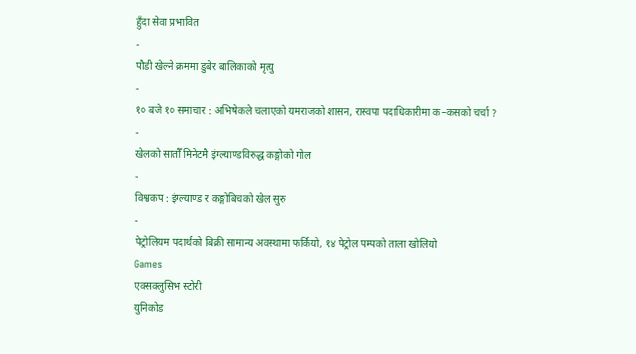हुँदा सेवा प्रभावित
-
पौडी खेल्ने क्रममा डुबेर बालिकाको मृत्यु
-
१० बजे १० समाचार : अभिषेकले चलाएको यमराजको शासन, रास्वपा पदाधिकारीमा क–कसको चर्चा ?
-
खेलको सातौँ मिनेटमै इंग्ल्याण्डविरुद्ध कङ्गोको गोल
-
विश्वकप : इंग्ल्याण्ड र कङ्गोबिचको खेल सुरु
-
पेट्रोलियम पदार्थको बिक्री सामान्य अवस्थामा फर्कियो, १४ पेट्रोल पम्पको ताला खोलियो
Games
एक्सक्लुसिभ स्टोरी
युनिकोड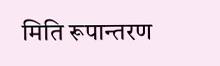मिति रूपान्तरण